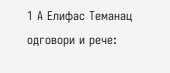1 А Елифас Теманац одговори и рече: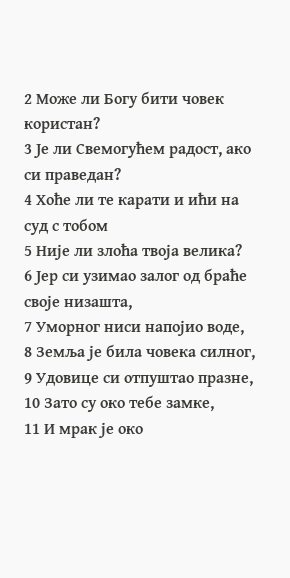2 Може ли Богу бити човек користан?
3 Је ли Свемогућем радост, ако си праведан?
4 Хоће ли те карати и ићи на суд с тобом
5 Није ли злоћа твоја велика?
6 Јер си узимао залог од браће своје низашта,
7 Уморног ниси напојио воде,
8 Земља је била човека силног,
9 Удовице си отпуштао празне,
10 Зато су око тебе замке,
11 И мрак је око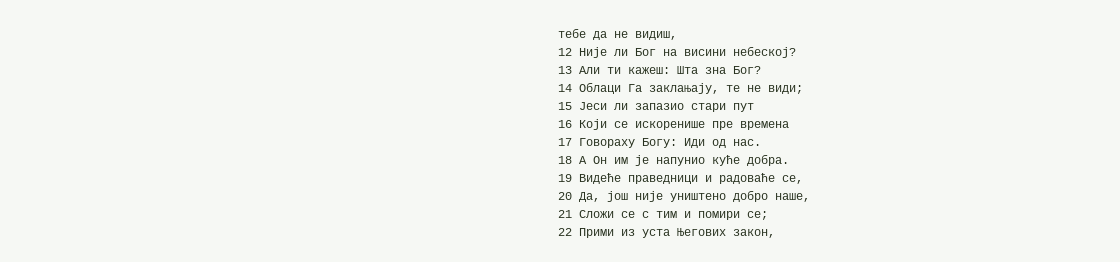тебе да не видиш,
12 Није ли Бог на висини небеској?
13 Али ти кажеш: Шта зна Бог?
14 Облаци Га заклањају, те не види;
15 Јеси ли запазио стари пут
16 Који се искоренише пре времена
17 Говораху Богу: Иди од нас.
18 А Он им је напунио куће добра.
19 Видеће праведници и радоваће се,
20 Да, још није уништено добро наше,
21 Сложи се с тим и помири се;
22 Прими из уста Његових закон,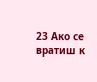23 Ако се вратиш к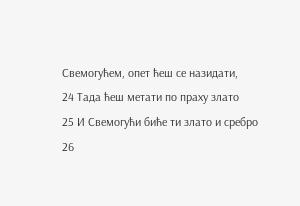Свемогућем, опет ћеш се назидати,
24 Тада ћеш метати по праху злато
25 И Свемогући биће ти злато и сребро
26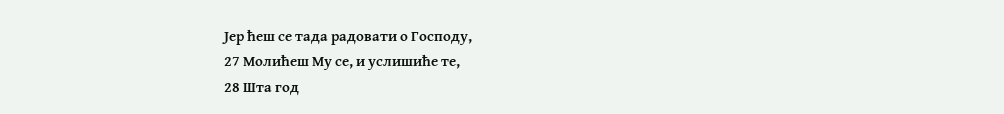Јер ћеш се тада радовати о Господу,
27 Молићеш Му се, и услишиће те,
28 Шта год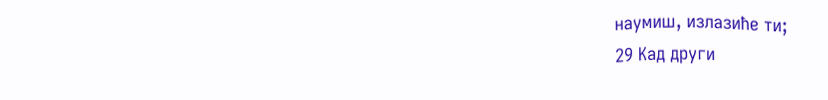наумиш, излазиће ти;
29 Кад други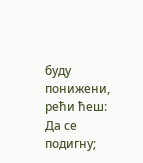буду понижени, рећи ћеш: Да се подигну;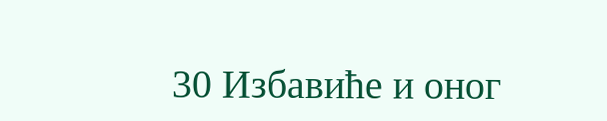30 Избавиће и оног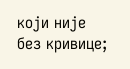који није без кривице;